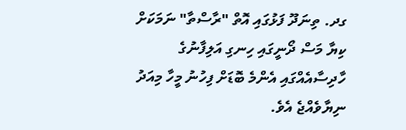ގދ. ތިނަދޫ ފަޅުގައި އޮތް "ރާސްތާ" ނަމަކަށް ކިޔާ މަސް ދޯނީގައި ހިނގި އަލިފާނުގެ ހާދިސާއެއްގައި އެންމެ ބޮޑަށް ފިހުނު މީހާ މިއަދު ނިޔާވެއްޖެ އެވެ.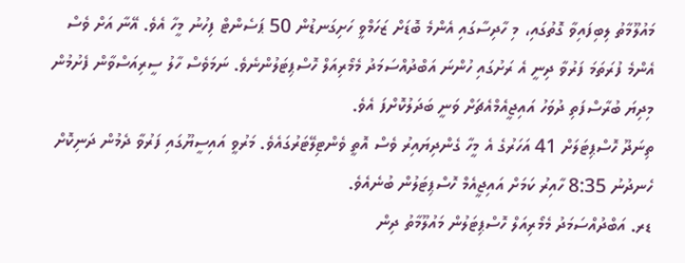މައުލޫމާތު ލިބިފައިވާ ގޮތުގައި، މި ހާދިސާގައި އެންމެ ބޮޑަށް ޒަހަމްވީ ހަށިގަނޑުން 50 ޕަސެންޓް ފިހުނު މީހާ އެވެ. އޭނާ އަށް ވެސް އެންމެ ފުރަތަމަ ފަރުވާ ދިނީ އެ ރަށުގައި ހުންނަ އަބްދުއްސަމަދު މެމޯރިއަލް ހޮސްޕިޓަލުންނެވެ. ނަމަވެސް ހާލު ސީރިއަސްވާން ފެށުމުން މިދިޔަ ބުރާސްފަތި ދުވަހު އައިޖީއެމްއެޗަށް ވަނީ ބަދަލުކޮށްފަ އެވެ.
ތިނަދޫ ހޮސްޕިޓަލަށް 41 އަހަރުގެ އެ މީހާ ގެންދިޔައިރު ވެސް އޮތީ ވެންޓިލޭޓަރުގައެވެ. މަރުވީ އައިސީޔޫގައި ފަރުވާ ދެމުން ދަނިކޮށް ހެނދުނު 8:35 ހާއިރު ކަމަށް އައިޖީއެމް ހޮސްޕިޓަލުން ބުނެއެވެ.
ޑރ. އަބްދުއްސަމަދު މެމޯރިއަލް ހޮސްޕިޓަލުން މައުލޫމާތު ދިން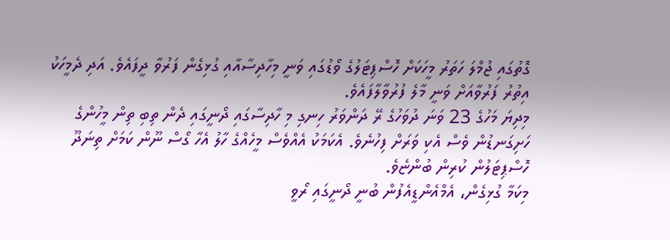ގޮތުގައި ޖުމްލަ ހަތަރު މީހަކަށް ހޮސްޕިޓަލުގެ ވޯޑުގައި ވަނީ މިހާދިސާއާއި ގުޅިގެން ފަރުވާ ދީފައެވެ. އަދި ދެމީހަކު އިތުރު ފަރުވާއަށް ވަނީ މާލެ ފުރުވާލާފައެވެ.
މިދިޔަ މަހުގެ 23 ވަނަ ދުވަހުގެ ރޭ ދަންވަރު ހިނގި މި ހާދިސާގައި ދޯނީގައި ދެން ތިބި ތިން މީހުންގެ ހަށިގަނޑުން ވެސް އެކި ވަރަށް ފިހުނެވެ. އެކަމަކު އެއްވެސް މީހެއްގެ ހާލު އެހާ ގޯސް ނޫން ކަމަށް ތިނަދޫ ހޮސްޕިޓަލުން ކުރިން ބުންޏެވެ.
މިކަމާ ގުޅިގެން، އެމްއެންޑީއެފުން ބުނީ ދޯނީގައި ރޯވީ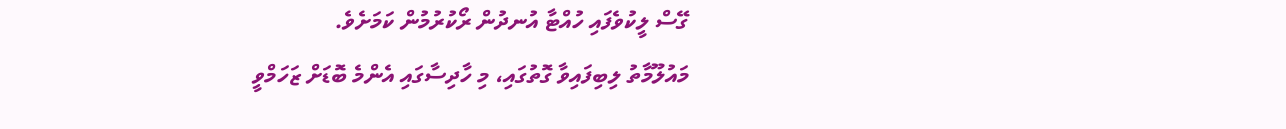ގޭސް ލީކުވެފައި ހުއްޓާ އުނދުން ރޯކުރުމުން ކަމަށެވެ.
މައުލޫމާތު ލިބިފައިވާ ގޮތުގައި، މި ހާދިސާގައި އެންމެ ބޮޑަށް ޒަހަމްވީ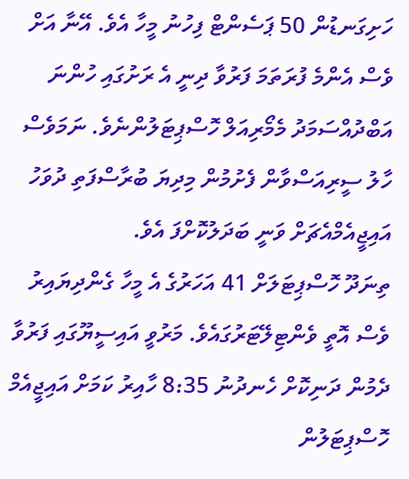ހަށިގަނޑުން 50 ޕަސެންޓް ފިހުނު މީހާ އެވެ. އޭނާ އަށް ވެސް އެންމެ ފުރަތަމަ ފަރުވާ ދިނީ އެ ރަށުގައި ހުންނަ އަބްދުއްސަމަދު މެމޯރިއަލް ހޮސްޕިޓަލުންނެވެ. ނަމަވެސް ހާލު ސީރިއަސްވާން ފެށުމުން މިދިޔަ ބުރާސްފަތި ދުވަހު އައިޖީއެމްއެޗަށް ވަނީ ބަދަލުކޮށްފަ އެވެ.
ތިނަދޫ ހޮސްޕިޓަލަށް 41 އަހަރުގެ އެ މީހާ ގެންދިޔައިރު ވެސް އޮތީ ވެންޓިލޭޓަރުގައެވެ. މަރުވީ އައިސީޔޫގައި ފަރުވާ ދެމުން ދަނިކޮށް ހެނދުނު 8:35 ހާއިރު ކަމަށް އައިޖީއެމް ހޮސްޕިޓަލުން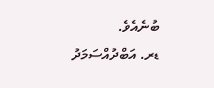ބުނެއެވެ.
ޑރ. އަބްދުއްސަމަދު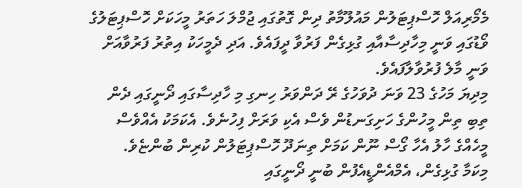މެމޯރިއަލް ހޮސްޕިޓަލުން މައުލޫމާތު ދިން ގޮތުގައި ޖުމްލަ ހަތަރު މީހަކަށް ހޮސްޕިޓަލުގެ ވޯޑުގައި ވަނީ މިހާދިސާއާއި ގުޅިގެން ފަރުވާ ދީފައެވެ. އަދި ދެމީހަކު އިތުރު ފަރުވާއަށް ވަނީ މާލެ ފުރުވާލާފައެވެ.
މިދިޔަ މަހުގެ 23 ވަނަ ދުވަހުގެ ރޭ ދަންވަރު ހިނގި މި ހާދިސާގައި ދޯނީގައި ދެން ތިބި ތިން މީހުންގެ ހަށިގަނޑުން ވެސް އެކި ވަރަށް ފިހުނެވެ. އެކަމަކު އެއްވެސް މީހެއްގެ ހާލު އެހާ ގޯސް ނޫން ކަމަށް ތިނަދޫ ހޮސްޕިޓަލުން ކުރިން ބުންޏެވެ.
މިކަމާ ގުޅިގެން، އެމްއެންޑީއެފުން ބުނީ ދޯނީގައި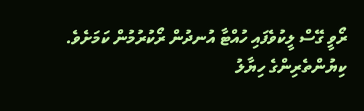ރޯވީ ގޭސް ލީކުވެފައި ހުއްޓާ އުނދުން ރޯކުރުމުން ކަމަށެވެ.
ކިޔުންތެރިންގެ ހިޔާލު